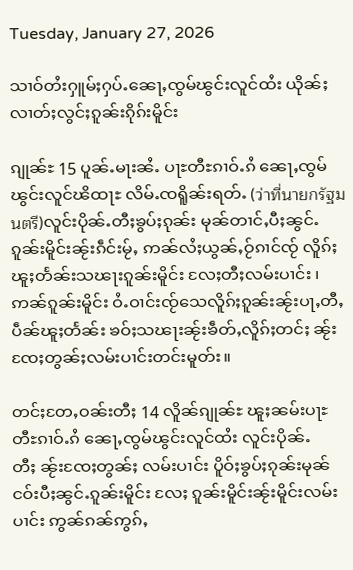Tuesday, January 27, 2026

သၢဝ်တႆးႁူမ်ႈႁပ်ႉၼေႃႇၸွမ်ၽွင်းလူင်ထႆး ယိုၼ်ႈလၢတ်ႈလွင်ႈၵူၼ်းၵိုၵ်းမိူင်း

ၵျုၼ်ႊ 15 ပူၼ်ႉမႃးၼႆႉ ပႃႊတီႊၵၢဝ်ႉၵႆ ၼေႃႇၸွမ်ၽွင်းလူင်ၽိထႃႊ လိမ်ႉၸရိူၼ်းရတ်ႉ (ว่าที่นายกรัฐมนตรี)လူင်းပိုၼ်ႉတီႈၶွပ်ႈၵုၼ်း မုၼ်တၢင်ႇပီႈၼွင်ႉၵူၼ်းမိူင်းၼႂ်းၵဵင်းမႂ်ႇ ဢၼ်လႆႈယွၼ်ႇဝႂ်ၵၢင်ၸႂ် လိူၵ်ႈၽူႈတႅၼ်းသၽႃးၵူၼ်းမိူင်း လႄႈတီႈလမ်းပၢင်း ၊ ဢၼ်ၵူၼ်းမိူင်း ဝႆႉဝၢင်းၸႂ်သေလိူၵ်ႈၵူၼ်းၼႂ်းပႃႇတီႇ ပဵၼ်ၽူႈတႅၼ်း ၶဝ်ႈသၽႃးၼႂ်းၶဵတ်ႇလိူၵ်ႈတင်ႈ ၼႂ်းၸႄႈတွၼ်ႈလမ်းပၢင်းတင်းမူတ်း။

တင်ႈတႄႇဝၼ်းတီႈ 14 လိူၼ်ၵျုၼ်ႊ ၽူႈၼမ်းပႃႊတီႊၵၢဝ်ႉၵႆ ၼေႃႇၸွမ်ၽွင်းလူင်ထႆး လူင်းပိုၼ်ႉတီႈ ၼႂ်းၸႄႈတွၼ်ႈ လမ်းပၢင်း ပိူဝ်ႈၶွပ်ႈၵုၼ်းမုၼ်ငဝ်းပီႈၼွင်ႉၵူၼ်းမိူင်း လႄႈ ၵူၼ်းမိူင်းၼႂ်းမိူင်းလမ်းပၢင်း ဢွၼ်ၵၼ်ဢွၵ်ႇ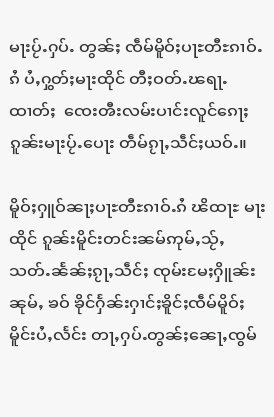မႃးပႂ်ႉႁပ်ႉ တွၼ်ႈ ၸဵမ်မိူဝ်ႈပႃႊတီႊၵၢဝ်ႉၵႆ ပႆႇႁွတ်ႈမႃးထိုင် တီႈဝတ်ႉၽရႃႉထၢတ်ႈ  ၸေးၻီးလမ်းပၢင်းလူင်ၵေႃႈ ၵူၼ်းမႃးပႂ်ႉပေႃး တဵမ်ၵႂႃႇသဵင်ႈယဝ်ႉ။

မိူဝ်ႈႁူဝ်ၼႃႈပႃႊတီႊၵၢဝ်ႉၵႆ ၽိထႃႊ မႃးထိုင် ၵူၼ်းမိူင်းတင်းၼမ်ဢုမ်ႇသႂ်ႇ သတ်ႉၼႅၼ်ႈၵႂႃႇသဵင်ႈ ၸုမ်းမႄႈႁိူၼ်းၼုမ်ႇ ၶဝ် ၶိုင်ႁႅၼ်းႁၢင်ႈၶိူင်ႈၸဵမ်မိူဝ်ႈမိူင်းပႆႇလႅင်း တႃႇႁပ်ႉတွၼ်ႈၼေႃႇၸွမ်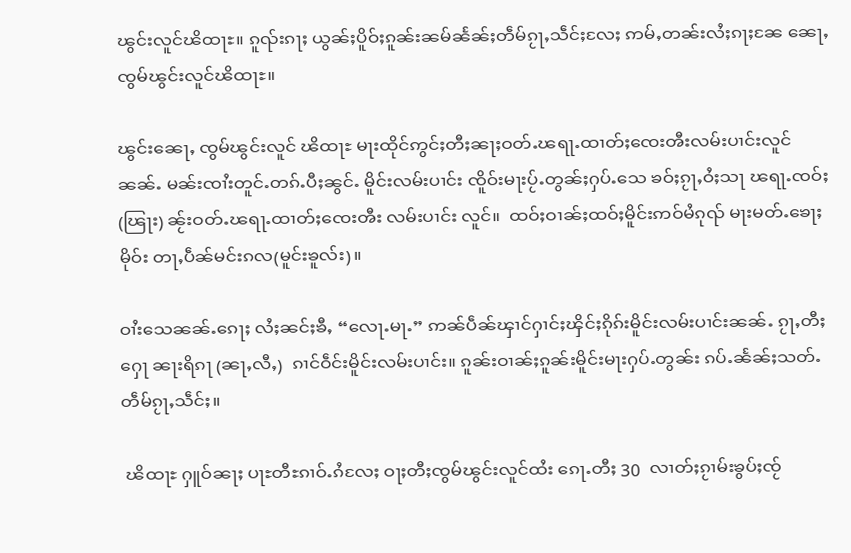ၽွင်းလူင်ၽိထႃႊ။ ၵူၺ်းၵႃႈ ယွၼ်ႈပိူဝ်ႈၵူၼ်းၼမ်ၼႅၼ်ႈတဵမ်ၵႂႃႇသဵင်ႈလႄႈ ဢမ်ႇတၼ်းလႆႈၵႃႈၼႄ ၼေႃႇၸွမ်ၽွင်းလူင်ၽိထႃႊ။

ၽွင်းၼေႃႇ ၸွမ်ၽွင်းလူင် ၽိထႃႊ မႃးထိုင်ဢွင်ႈတီႈၼႃႈဝတ်ႉၽရႃႉထၢတ်ႈၸေးၻီးလမ်းပၢင်းလူင်ၼၼ်ႉ မၼ်းၸၢႆးတူင်ႉတၵ်ႉပီႈၼွင်ႉ မိူင်းလမ်းပၢင်း ၸိူဝ်းမႃးပႂ်ႉတွၼ်ႈႁပ်ႉသေ ၶဝ်ႈၵႂႃႇဝႆႈသႃ ၽရႃႉၸဝ်ႈ(ၽြႃး) ၼႂ်းဝတ်ႉၽရႃႉထၢတ်ႈၸေးၻီး လမ်းပၢင်း လူင်။  ထဝ်ႈဝၢၼ်ႈထဝ်ႈမိူင်းဢဝ်မႆၵုၺ် မႃးမတ်ႉၶေႃႈမိုဝ်း တႃႇပဵၼ်မင်းၵလ(မူင်းၶူလ်း)။

ဝၢႆးသေၼၼ်ႉၵေႃႈ လႆႈၼင်ႈၶီႇ “လေႃႉမႃႉ” ဢၼ်ပဵၼ်ၾၢင်ႁၢင်ႈၾိင်ႈၵိုၵ်းမိူင်းလမ်းပၢင်းၼၼ်ႉ ၵႂႃႇတီႈႁေႃ ၼႃးရိၵႃ (ၼႃႇလီႇ)  ၵၢင်ဝဵင်းမိူင်းလမ်းပၢင်း။ ၵူၼ်းဝၢၼ်ႈၵူၼ်းမိူင်းမႃးႁပ်ႉတွၼ်း ၵပ်ႉၼႅၼ်ႈသတ်ႉတဵမ်ၵႂႃႇသဵင်ႈ။

 ၽိထႃႊ ႁူဝ်ၼႃႈ ပႃႊတီႊၵၢဝ်ႉၵႆလႄႈ ဝႃႈတီႈၸွမ်ၽွင်းလူင်ထႆး ၵေႃႉတီႈ 30  လၢတ်ႈၵႂၢမ်းၶွပ်ႈၸႂ်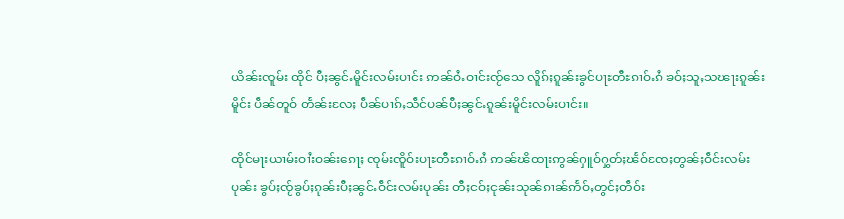ယိၼ်းၸူမ်း ထိုင် ပီႈၼွင်ႉမိူင်းလမ်းပၢင်း ဢၼ်ဝႆႉဝၢင်းၸႂ်သေ လိူၵ်ႈၵူၼ်းၶွင်ပႃႊတီႊၵၢဝ်ႉၵႆ ၶဝ်ႈသူႇသၽႃးၵူၼ်းမိူင်း ပဵၼ်တူဝ် တႅၼ်းလႄႈ ပဵၼ်ပၢၵ်ႇသဵင်ပၼ်ပီႈၼွင်ႉၵူၼ်းမိူင်းလမ်းပၢင်း။

ထိုင်မႃးယၢမ်းဝၢႆးဝၼ်းၵေႃႈ ၸုမ်းၸိူဝ်းပႃႊတီႊၵၢဝ်ႉၵႆ ဢၼ်ၽိထႃးဢွၼ်ႁူဝ်ႁွတ်ႈၽႅဝ်ၸႄႈတွၼ်ႈဝဵင်းလမ်းပုၼ်း ၶွပ်ႈၸႂ်ၶွပ်ႈၵုၼ်းပီႈၼွင်ႉဝဵင်းလမ်းပုၼ်း တီႈငဝ်ႈငုၼ်းသုၼ်ၵၢၼ်ဢႅဝ်ႇတွင်ႈတဵဝ်း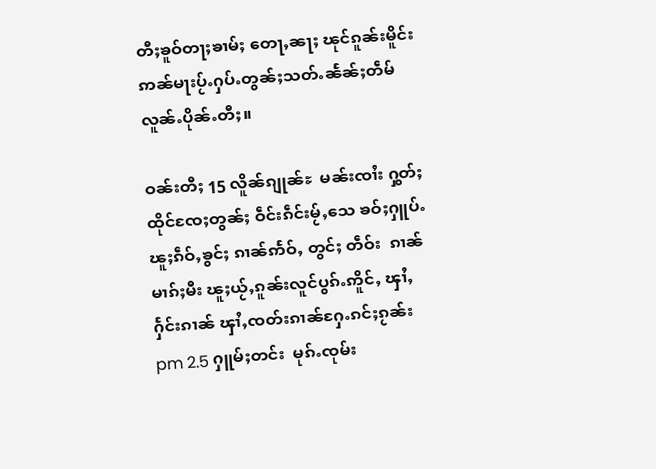တီႈၶူဝ်တႃႈၶၢမ်ႈ တေႃႇၼႃႈ ၽုင်ၵူၼ်းမိူင်းဢၼ်မႃးပႂ်ႉႁပ်ႉတွၼ်ႈသတ်ႉၼႅၼ်ႈတဵမ်လူၼ်ႉပိုၼ်ႉတီႈ။

ဝၼ်းတီႈ 15 လိူၼ်ၵျုၼ်ႊ  မၼ်းၸၢႆး ႁွတ်ႈထိုင်ၸႄႈတွၼ်ႈ ဝဵင်းၵဵင်းမႂ်ႇသေ ၶဝ်ႈႁူပ်ႉၽူႈၵဵဝ်ႇၶွင်ႈ ၵၢၼ်ဢႅဝ်ႇ တွင်ႈ တဵဝ်း  ၵၢၼ်မၢၵ်ႈမီး ၽူႈယႂ်ႇၵူၼ်းလူင်ပွၵ်ႉဢိူင်ႇ ၾၢႆႇႁႅင်းၵၢၼ် ၾၢႆႇၸတ်းၵၢၼ်ႁႄႉၵင်ႈၵႂၼ်း pm 2.5 ႁူမ်ႈတင်း  မုၵ်ႉၸုမ်း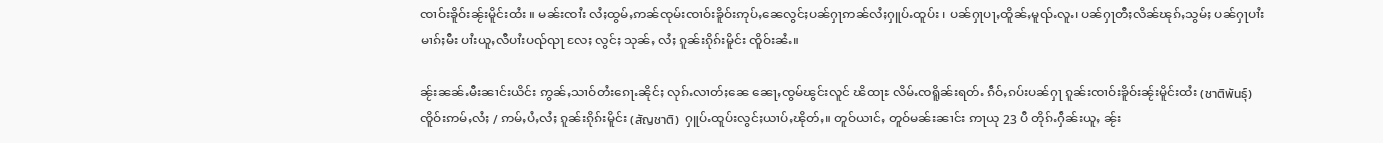ၸၢဝ်းၶိူဝ်းၼႂ်းမိူင်းထႆး ။ မၼ်းၸၢႆး လႆႈထွမ်ႇဢၼ်ၸုမ်းၸၢဝ်းၶိူဝ်းဢုပ်ႇၼေလွင်ႈပၼ်ႁႃဢၼ်လႆႈႁူပ်ႉထူပ်း ၊ ပၼ်ႁႃပႃႇထိူၼ်ႇမူၺ်ႉလူႉ၊ ပၼ်ႁႃတီႈလိၼ်ၽုၵ်ႇသွမ်ႈ ပၼ်ႁႃပၢႆးမၢၵ်ႈမီး ပၢႆးယူႇလီပၢႆးပၺ်ၺႃ လႄႈ လွင်ႈ သုၼ်ႇ လႆႈ ၵူၼ်းၵိုၵ်းမိူင်း ၸိူဝ်းၼႆႉ။

ၼႂ်းၼၼ်ႉမီးၼၢင်းယိင်း ဢွၼ်ႇသၢဝ်တႆးၵေႃႉၼိုင်ႈ လုၵ်ႉလၢတ်ႈၼေ ၼေႃႇၸွမ်ၽွင်းလူင် ၽိထႃႊ လိမ်ႉၸရိူၼ်းရတ်ႉ ၵဵဝ်ႇၵပ်းပၼ်ႁႃ ၵူၼ်းၸၢဝ်းၶိူဝ်းၼႂ်းမိူင်းထႆး (ชาติพันธุ์) ၸိူဝ်းဢမ်ႇလႆႈ / ဢမ်ႇပႆႇလႆႈ ၵူၼ်းၵိုၵ်းမိူင်း (สัญชาติ)  ႁူပ်ႉထူပ်းလွင်ႈယၢပ်ႇၽိုတ်ႇ။ တူဝ်ယၢင်ႇ တူဝ်မၼ်းၼၢင်း ဢႃယု 23 ပီ တိုၵ်ႉႁဵၼ်းယူႇ ၼႂ်း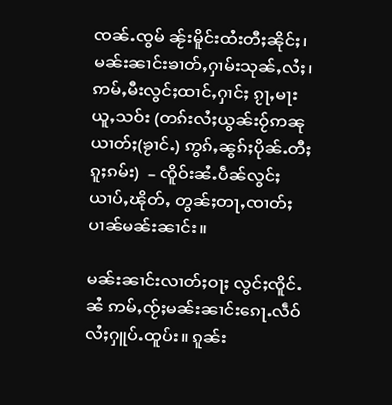ၸၼ်ႉၸွမ် ၼႂ်းမိူင်းထႆးတီႈၼိုင်ႈ၊ မၼ်းၼၢင်းၶၢတ်ႇႁၢမ်းသုၼ်ႇလႆႈ၊ ဢမ်ႇမီးလွင်ႈထၢင်ႇႁၢင်ႈ ၵႂႃႇမႃးယူႇသဝ်း (တၵ်းလႆႈယွၼ်းဝႂ်ဢၼုယၢတ်ႈ(ၶႂၢင်ႉ) ဢွၵ်ႇၼွၵ်ႈပိုၼ်ႉတီႈၵူႈၵမ်း)  – ၸိူဝ်းၼႆႉပဵၼ်လွင်ႈယၢပ်ႇၽိုတ်ႇ တွၼ်ႈတႃႇၸၢတ်ႈပၢၼ်မၼ်းၼၢင်း။

မၼ်းၼၢင်းလၢတ်ႈဝႃႈ လွင်ႈၸိူင်ႉၼႆ ဢမ်ႇၸႂ်ႈမၼ်းၼၢင်းၵေႃႉလဵဝ်လႆႈႁူပ်ႉထူပ်း။ ၵူၼ်း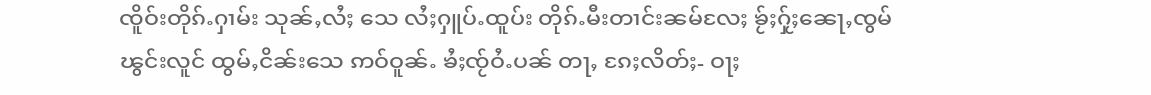ၸိူဝ်းတိုၵ်ႉႁၢမ်း သုၼ်ႇလႆႈ သေ လႆႈႁူပ်ႉထူပ်း တိုၵ်ႉမီးတၢင်းၼမ်လႄႈ ၶႂ်ႈႁႂ်ႈၼေႃႇၸွမ်ၽွင်းလူင် ထွမ်ႇငိၼ်းသေ ဢဝ်ဝူၼ်ႉ ၶႆႈၸႂ်ဝႆႉပၼ် တႃႇ ၵႄႈလိတ်ႈ- ဝႃႈ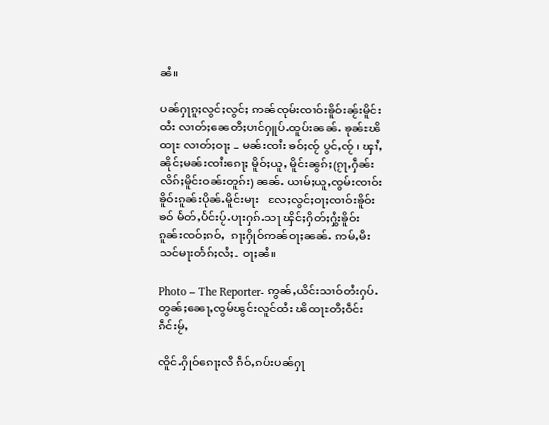ၼႆ။

ပၼ်ႁႃၵူႈလွင်ႈလွင်ႈ ဢၼ်ၸုမ်းၸၢဝ်းၶိူဝ်းၼႂ်းမိူင်းထႆး လၢတ်ႈၼေတီႈပၢင်ႁူပ်ႉထူပ်းၼၼ်ႉ ၶုၼ်ႊၽိထႃႊ လၢတ်ႈဝႃႈ – မၼ်းၸၢႆး ၶဝ်ႈၸႂ် ပွင်ႇၸႂ် ၊ ၾၢႆႇၼိုင်ႈမၼ်းၸၢႆးၵေႃႈ မိူဝ်ႈယူႇ မိူင်းၼွၵ်ႈ(ၵႂႃႇႁဵၼ်းလိၵ်ႈမိူင်းဝၼ်းတူၵ်း) ၼၼ်ႉ ယၢမ်ႈယူႇၸွမ်းၸၢဝ်းၶိူဝ်းၵူၼ်းပိုၼ်ႉမိူင်းမႃး   လႄႈလွင်ႈဝႃႈၸၢဝ်းၶိူဝ်းၶဝ် မႅတ်ႇပႅင်းပႂ်ႉပႃးႁၵ်ႉသႃ ၾိင်ႈႁိတ်ႈႁွႆးၶိူဝ်းၵူၼ်းၸဝ်ႈၵဝ်ႇ  ၵႃႈႁိုဝ်ဢၼ်ဝႃႈၼၼ်ႉ ဢမ်ႇမီးသင်မႃးတႅၵ်ႈလႆႈ- ဝႃႈၼႆ။

Photo – The Reporter- ဢွၼ်ႇယိင်းသၢဝ်တႆးႁပ်ႉတွၼ်ႈၼေႃႇၸွမ်ၽွင်းလူင်ထႆး ၽိထႃႊတီႈဝဵင်းၵဵင်းမႂ်ႇ

ၸိူင်ႉႁိုဝ်ၵေႃႈလီ ၵဵဝ်ႇၵပ်းပၼ်ႁႃ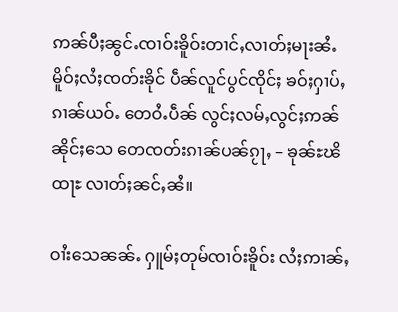ဢၼ်ပီႈၼွင်ႉၸၢဝ်းၶိူဝ်းတၢင်ႇလၢတ်ႈမႃးၼႆႉ  မိူဝ်ႈလႆႈၸတ်းၶိုင် ပဵၼ်လူင်ပွင်ၸိုင်ႈ ၶဝ်ႈႁၢပ်ႇၵၢၼ်ယဝ်ႉ တေဝႆႉပဵၼ် လွင်ႈလမ်ႇလွင်ႈဢၼ်ၼိုင်ႈသေ တေၸတ်းၵၢၼ်ပၼ်ၵႂႃႇ – ၶုၼ်ႊၽိထႃႊ လၢတ်ႈၼင်ႇၼႆ။

ဝၢႆးသေၼၼ်ႉ ႁူမ်ႈတုမ်ၸၢဝ်းၶိူဝ်း လႆႈဢၢၼ်ႇ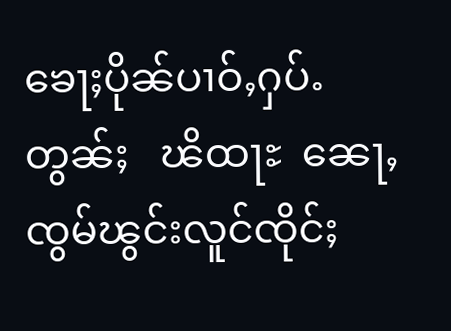ၶေႃႈပိုၼ်ပၢဝ်ႇႁပ်ႉတွၼ်ႈ   ၽိထႃႊ  ၼေႃႇၸွမ်ၽွင်းလူင်ၸိုင်ႈ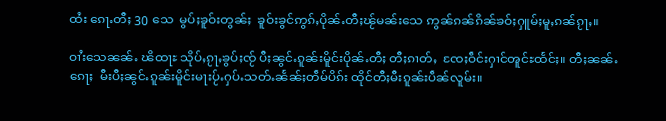ထႆး ၵေႃႉတီႈ 30 သေ  မွပ်ႈၶူဝ်းတွၼ်ႈ  ၶူဝ်းၶွင်ဢွၵ်ႇပိုၼ်ႉတီႈၽႂ်မၼ်းသေ ဢွၼ်ၵၼ်ၵိၼ်ၶဝ်ႈႁူမ်ႈမူႇၵၼ်ၵႂႃႇ။

ဝၢႆးသေၼၼ်ႉ ၽိထႃႊ သိုပ်ႇၵႂႃႇၶွပ်ႈၸႂ် ပီႈၼွင်ႉၵူၼ်းမိူင်းပိုၼ်ႉတီႈ တီႈၵၢတ်ႇ  ၸႄႈဝဵင်းႁၢင်ၻူင်ႊထႅင်ႈ။ တီႈၼၼ်ႉၵေႃႈ  မီးပီႈၼွင်ႉၵူၼ်းမိူင်းမႃးပႂ်ႉႁပ်ႉသတ်ႉၼႅၼ်ႈတဵမ်ပိၵ်း ထိုင်တီႈမီးၵူၼ်းပဵၼ်လူမ်း။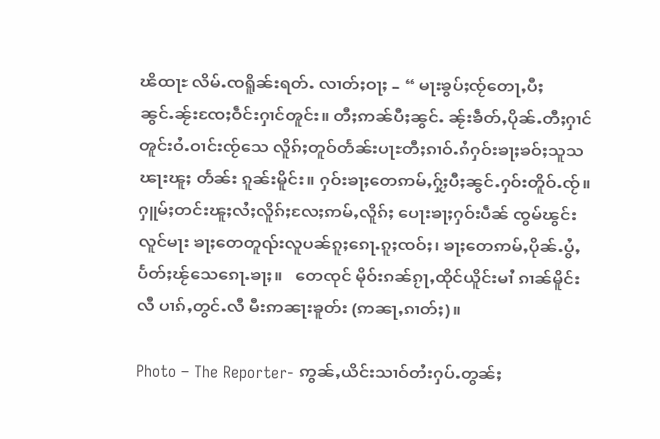ၽိထႃႊ လိမ်ႉၸရိူၼ်းရတ်ႉ လၢတ်ႈဝႃႈ – “ မႃးၶွပ်ႈၸႂ်တေႃႇပီႈၼွင်ႉၼႂ်းၸႄႈဝဵင်းႁၢင်ၻူင်း။ တီႈဢၼ်ပီႈၼွင်ႉ ၼႂ်းၶဵတ်ႇပိုၼ်ႉတီႈႁၢင်ၻူင်းဝႆႉဝၢင်းၸႂ်သေ လိူၵ်ႈတူဝ်တႅၼ်းပႃႊတီႈၵၢဝ်ႉၵႆႁဝ်းၶႃႈၶဝ်ႈသူသၽႃးၽူႈ တႅၼ်း ၵူၼ်းမိူင်း။ ႁဝ်းၶႃႈတေဢမ်ႇႁႂ်ႈပီႈၼွင်ႉႁဝ်းတိူဝ်ႉၸႂ်။ ႁူမ်ႈတင်းၽူႈလႆႈလိူၵ်ႈလႄႈဢမ်ႇလိူၵ်ႈ ပေႃးၶႃႈႁဝ်းပဵၼ် ၸွမ်ၽွင်းလူင်မႃး ၶႃႈတေတူၺ်းလူပၼ်ၵူႈၵေႃႉၵူႈၸဝ်ႈ၊ ၶႃႈတေဢမ်ႇပိုၼ်ႉပွႆႇပႅတ်ႈၽႂ်သေၵေႃႉၶႃႈ။   တေၸုင် မိုဝ်းၵၼ်ၵႂႃႇထိုင်ယိူင်းမၢႆ ၵၢၼ်မိူင်းလီ ပၢၵ်ႇတွင်ႉလီ မီးဢၼႃးၶူတ်း (ဢၼႃႇၵၢတ်ႈ)။

Photo – The Reporter- ဢွၼ်ႇယိင်းသၢဝ်တႆးႁပ်ႉတွၼ်ႈ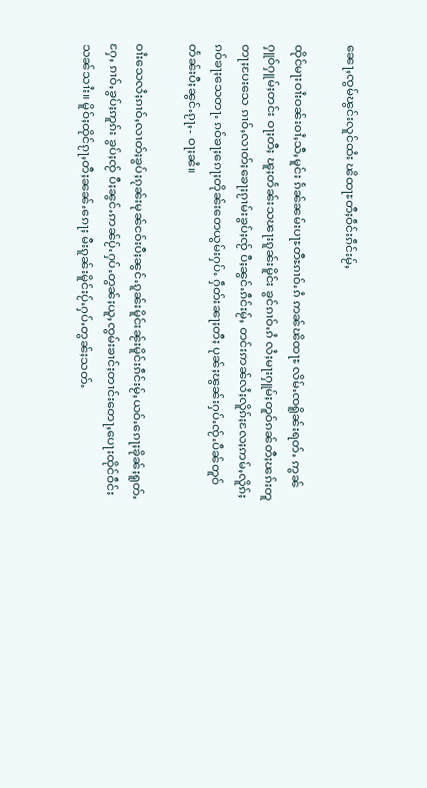ၼေႃႇၸွမ်ၽွင်းလူင်ထႆး ၽိထႃႊတီႈဝဵင်းၵဵင်းမႂ်ႇ

ထိုင်မႃးဝၢႆးဝၼ်းဝၢႆႇသီႇမူင်း ၵႅၼ်ၼမ်းပႃႊတီႊၵၢဝ်ႉၵႆ ဢၼ်ၽိထႃႊ လိမ်ႉၸရိူၼ်းရတ်ႉ ဢွၼ်ႁူဝ်ႁူမ်ႈတင်း ဝႃႈတီႈ ၽူႈတႅၼ်းသၽႃးၵူၼ်းမိူင်း ၶွင်ၵၢဝ်ႉၵႆ လႆႈမႃးႁူမ်ႈတူဝ်ၵၼ်တီႈၽၵ်းတူတႃႈပႄးသေ ၵၢဝ်ႇလၢတ်ႈၶေႃႈၵႂၢမ်းၶွပ်ႈၸႂ် ပီႈၼွင်ႉၵဵင်းမႂ်ႇ တင်းဢၼ်လႆႈလိူၵ်ႈလႄႈဢမ်ႇလိူၵ်ႈၵဝ်ၶႃႈသေတႃႉ ၵဝ်ၶႃႈၵေႃႈတိုၼ်းတေယွမ်းႁပ်ႉ ႁဵတ်းၼႃႈတီႈ ပုၼ်ႈၽွၼ်းႁပ်ႉၸႂ်ႉပဵၼ်တူဝ်တႅၼ်းပီႈၼွင်ႉၵႂႃႇ- ဝႃႈၼႆ။

ဝၢႆးသေလႆႈၵၢဝ်ႇလၢတ်ႈၶွပ်ႈၵုၼ်းမုၼ်ငဝ်းပီႈၼွင်ႉၵူၼ်းမိူင်းၼႂ်းမိူင်းၵဵင်းမႂ်ႇယဝ်ႉၵေႃႈၶိုၼ်ႈရူတ်ႉႁႄႇ ၵၢဝ်ႇၶွပ်ႈဢူၵ်း ၶွပ်ႈၸႂ် ပီႈၼွင်ႉဢၼ်ပႂ်ႉႁပ်ႉတွၼ်ႈယူႇၸွမ်းၶၢင်ႈတၢင်းတေႃႇပေႃးထိုင်ဝဵင်းသၼ်သၢႆး။ မိူဝ်ႈထိုင်ၵႂႃႇတီႈၼၼ်ႉၵေႃႈ မီးၵူၼ်းမိူင်းပႂ်ႉႁပ်ႉတွၼ်ႈသတ်ႉ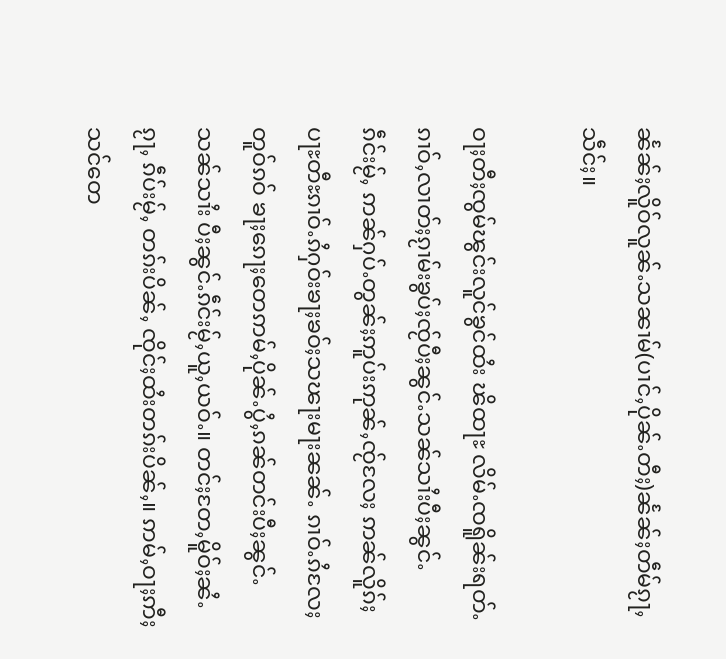ၼႅၼ်ႈလိူဝ်လူၼ်ႉသၼၢမ်(ပၢင်ႇပိုၼ်ႉတီႈ)ၼႅၼ်ႈတဵမ်ၵႂႃႇသဵင်ႈ။

ဝႃႈတီႈၸွမ်ၽွင်းလူင်ၶွင်ထႆး ၽိထႃႊ လိမ်ႉၸရိူၼ်းရတ်ႉ ၵၢဝ်ႇလၢတ်ႈၵႂၢမ်းၶွပ်ႈၸႂ်ပီႈၼွင်ႉသၼ်သၢႆးပီႈၼွင်ႉၵဵင်းမႂ်ႇ ဢၼ်ႁပ်ႉတွၼ်ႈဢူပ်းဢုၼ်ႇၸႂ်လႄႈ ဢၼ်လိူၵ်ႈပႃႊတီႊၵၢဝ်ႉၵႆႁဝ်းၶႃႈၶဝ်ႈသၽႃးမႃးၼၼ်ႉ ၵၢဝ်ႉၵႆလႄႈတူဝ်ၵဝ် ၶႃႈၵေႃႈတေဢမ်ႇပိုၼ်ႉပွႆႇၵၼ်တင်းပီႈၼွင်ႉသၼ်သၢႆး ပီႈၼွင်ႉၵဵင်းမႂ်ႇယူႇယဝ်ႉ။ တင်ႈတႄႇမိူဝ်ႈၼႆႉၵႂႃႇ ၵဵပ်းမႂ်ႇ တၵ်းပိၼ်ႇ ၸိုင်ႈထႆးတၵ်းပိၼ်ႇ။ ဢမ်ႇဝႃႈဢီႈသင်တေ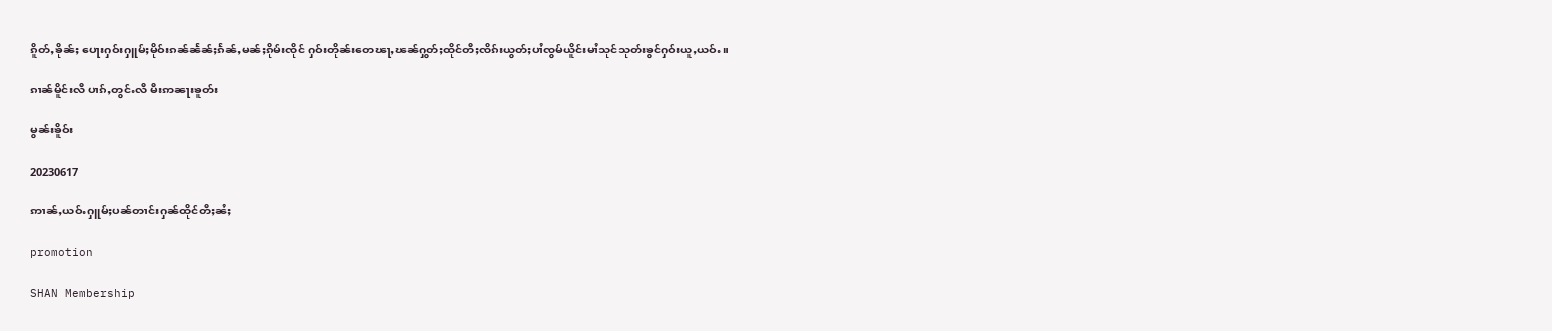ၵိူတ်ႇၶိုၼ်ႈ ပေႃးႁဝ်းႁူမ်ႈမိုဝ်းၵၼ်ၼႅၼ်ႈၵႅၼ်ႇမၼ်ႈၵိုမ်းၸိုင် ႁဝ်းတိုၼ်းတေၽႃႇၽၼ်ႁွတ်ႈထိုင်တီႈၸိၵ်းယွတ်ႈပၢႆၸွမ်ယိူင်းမၢႆသုင်သုတ်းၶွင်ႁဝ်းယူႇယဝ်ႉ။

ၵၢၼ်မိူင်းလီ ပၢၵ်ႇတွင်ႉလီ မီးဢၼႃးၶူတ်း

မွၼ်းၶိူဝ်း

20230617

ဢၢၼ်ႇယဝ်ႉႁူမ်ႈပၼ်တၢင်းႁၼ်ထိုင်တီႈၼႆႈ

promotion

SHAN Membership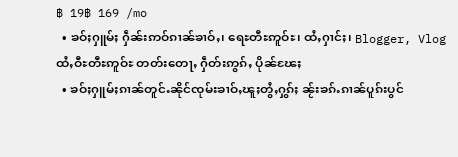฿ 19฿ 169 /mo
  • ၶဝ်ႈႁူမ်ႈ ႁဵၼ်းဢဝ်ၵၢၼ်ၶၢဝ်ႇ၊ ရေႊတီႊဢူဝ်ႊ၊ ထႆႇႁၢင်ႈ၊ Blogger, Vlog ထႆႇဝီႊတီႊဢူဝ်ႊ တတ်းတေႃႇ ႁဵတ်းဢွၵ်ႇ ပိုၼ်ၽႄႈ
  • ၶဝ်ႈႁူမ်ႈၵၢၼ်တူင်ႉၼိုင်ၸုမ်းၶၢဝ်ႇၽူႈတွႆႇႁွၵ်ႈ ၼႂ်းၶၵ်ႉၵၢၼ်ပူၵ်းပွင်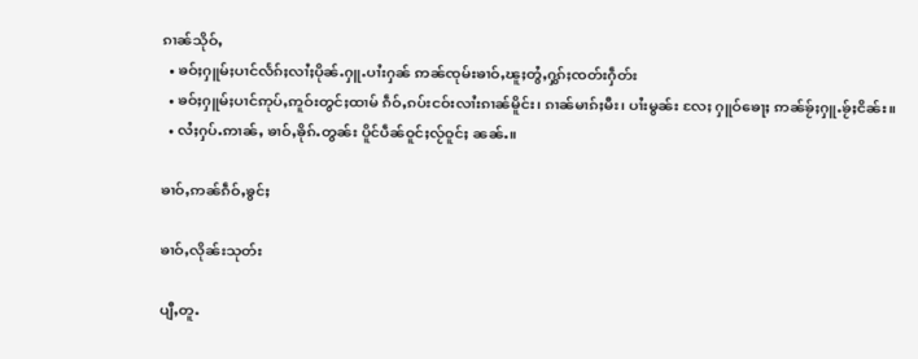ၵၢၼ်သိုဝ်ႇ
  • ၶဝ်ႈႁူမ်ႈပၢင်လႅၵ်ႈလၢႆႈပိုၼ်ႉႁူႉပၢႆးႁၼ် ဢၼ်ၸုမ်းၶၢဝ်ႇၽူႈတွႆႇႁွၵ်ႈၸတ်းႁဵတ်း
  • ၶဝ်ႈႁူမ်ႈပၢင်ဢုပ်ႇဢူဝ်းတွင်ႈထၢမ် ၵဵဝ်ႇၵပ်းငဝ်းလၢႆးၵၢၼ်မိူင်း၊ ၵၢၼ်မၢၵ်ႈမီး၊ ပၢႆးမွၼ်း လႄႈ ႁူဝ်ၶေႃႈ ဢၼ်ၶႂ်ႈႁူႉၶႂ်ႈငိၼ်း။
  • လႆႈႁပ်ႉဢၢၼ်ႇ ၶၢဝ်ႇၶိုၵ်ႉတွၼ်း ပိူင်ပဵၼ်ဝူင်ႈလႂ်ဝူင်ႈ ၼၼ်ႉ။

ၶၢဝ်ႇဢၼ်ၵဵဝ်ႇၶွင်ႈ

ၶၢဝ်ႇလိုၼ်းသုတ်း

ပျီႇတူႉ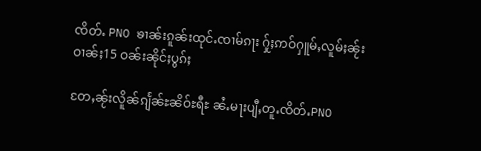ၸိတ်ႉ PNO ၶၢၼ်းၵူၼ်းထုင်ႉၸၢမ်ၵႃး ႁႂ်ႈဢဝ်ႁူမ်ႇလူမ်ႈၼႂ်းဝၢၼ်ႈ15 ဝၼ်းၼိုင်ႈပွၵ်ႈ

တႄႇၼႂ်းလိူၼ်ၵျႅၼ်ႊၼိဝ်ႊရီႊ ၼႆႉမႃးပျီႇတူႉၸိတ်ႉPNO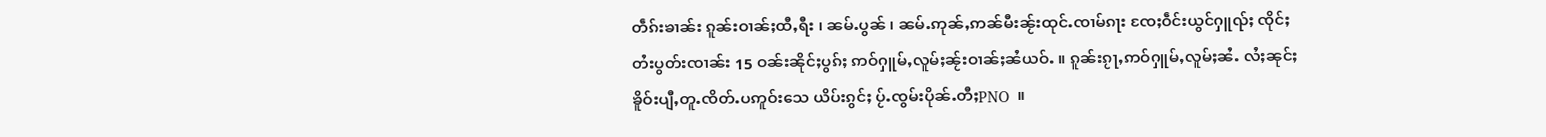တဵၵ်းၶၢၼ်း ၵူၼ်းဝၢၼ်ႈထီႇရီး ၊ ၼမ်ႉပွၼ် ၊ ၼမ်ႉဢုၼ်ႇဢၼ်မီးၼႂ်းထုင်ႉၸၢမ်ၵႃး ၸႄႈဝဵင်းယွင်ႁူၺ်ႈ ၸိုင်ႈတႆးပွတ်းၸၢၼ်း 15 ဝၼ်းၼိုင်ႈပွၵ်ႈ ဢဝ်ႁူမ်ႇလူမ်ႈၼႂ်းဝၢၼ်ႈၼႆယဝ်ႉ ။ ၵူၼ်းၵႂႃႇဢဝ်ႁူမ်ႇလူမ်ႈၼႆႉ လႆႈၼုင်ႈၶိူဝ်းပျီႇတူႉၸိတ်ႉပဢူဝ်းသေ ယိပ်းၵွင်ႈ ပႂ်ႉၸွမ်းပိုၼ်ႉတီႈPNO  ။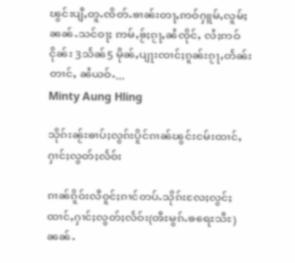ၽွင်းပျီႇတူႉၸိတ်ႉၶၢၼ်းတႃႇဢဝ်ႁူမ်ႇလူမ်ႈၼၼ်ႉသင်ဝႃႈ ဢမ်ႇၶႂ်ႈၵႂႃႇၼႆၸိုင်ႇ လႆႈဢဝ်ငိုၼ်း 3သႅၼ်5 မိုၼ်ႇပျႃးၸၢင်ႈၵူၼ်းၵႂႃႇတႅၼ်းတၢင်ႇ ၼႆယဝ်ႉ...
Minty Aung Hling

သိုၵ်းၼႂ်းၶၢပ်ႈလွၵ်းပိူင်ၵၢၼ်ၽွင်းငမ်းထၢင်ႇႁၢင်ႈလွတ်ႈလႅဝ်း

ၵၢၼ်ၵိူဝ်းလီဝူင်ႈၵၢင်တပ်ႉသိုၵ်းလႄႈလွင်ႈထၢင်ႇႁၢင်ႈလွတ်ႈလႅဝ်း(ၻီႊမွၵ်ႉၶရေႊသီႊ) ၼၼ်ႉ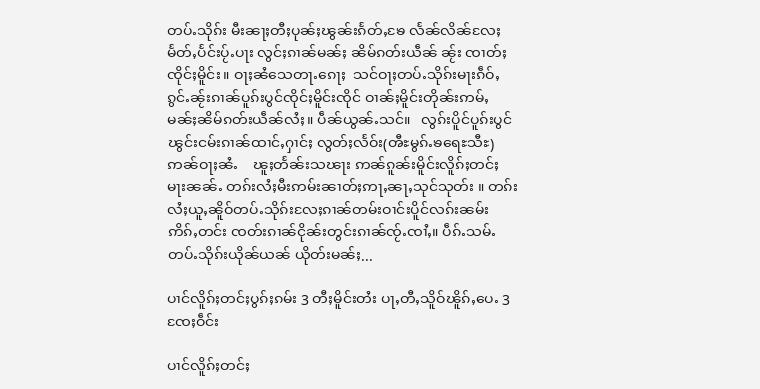တပ်ႉသိုၵ်း မီးၼႃႈတီႈပုၼ်ႈၽွၼ်းၵႅတ်ႇၶႄ လႅၼ်လိၼ်လႄႈမႅတ်ႇပႅင်းပႂ်ႉပႃး လွင်ႈၵၢၼ်မၼ်ႈ ၼိမ်ၵတ်းယဵၼ် ၼႂ်း ၸၢတ်ႈၸိုင်ႈမိူင်း။ ဝႃႈၼႆသေတႃႉၵေႃႈ  သင်ဝႃႈတပ်ႉသိုၵ်းမႃးၵဵဝ်ႇၵွင်ႉၼႂ်းၵၢၼ်ပူၵ်းပွင်ၸိုင်ႈမိူင်းၸိုင် ဝၢၼ်ႈမိူင်းတိုၼ်းဢမ်ႇမၼ်ႈၼိမ်ၵတ်းယဵၼ်လႆႈ။ ပဵၼ်ယွၼ်ႉသင်။   လွၵ်းပိူင်ပူၵ်းပွင်ၽွင်းငမ်းၵၢၼ်ထၢင်ႇႁၢင်ႈ လွတ်ႈလႅဝ်း(ၻီႊမွၵ်ႉၶရေႊသီႊ) ဢၼ်ဝႃႈၼႆႉ    ၽူႈတႅၼ်းသၽႃး ဢၼ်ၵူၼ်းမိူင်းလိူၵ်ႈတင်ႈမႃးၼၼ်ႉ တၵ်းလႆႈမီးဢမ်းၼၢတ်ႈဢႃႇၼႃႇသုင်သုတ်း ။ တၵ်းလႆႈယူႇၼိူဝ်တပ်ႉသိုၵ်းလႄႈၵၢၼ်တမ်းဝၢင်းပိူင်လၵ်းၼမ်း  ဢိၵ်ႇတင်း ၸတ်းၵၢၼ်ငိုၼ်းတွင်းၵၢၼ်ၸႂ်ႉၸၢႆႇ။ ပဵၵ်ႉသမ်ႉ တပ်ႉသိုၵ်းယိုၼ်ယၼ် ယိုတ်းမၼ်ႈ...

ပၢင်လိူၵ်ႈတင်ႈပွၵ်ႈၵမ်း 3 တီႈမိူင်းတႆး ပႃႇတီႇသိူဝ်ၽိူၵ်ႇပေႉ 3 ၸႄႈဝဵင်း

ပၢင်လိူၵ်ႈတင်ႈ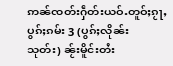ဢၼ်ၸတ်းႁဵတ်းယဝ်ႉတူဝ်ႈၵႂႃႇ ပွၵ်ႈၵမ်း 3 (ပွၵ်ႈလိုၼ်းသုတ်း) ၼႂ်းမိူင်းတႆး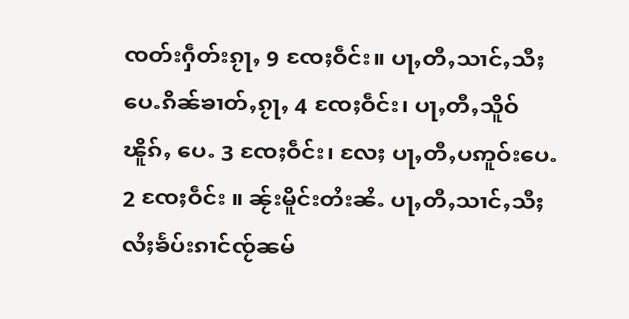ၸတ်းႁဵတ်းၵႂႃႇ 9 ၸႄႈဝဵင်း။ ပႃႇတီႇသၢင်ႇသီႈ ပေႉၵိၼ်ၶၢတ်ႇၵႂႃႇ 4 ၸႄႈဝဵင်း၊ ပႃႇတီႇသိူဝ်ၽိူၵ်ႇ ပေႉ 3 ၸႄႈဝဵင်း၊ လႄႈ ပႃႇတီႇပဢူဝ်းပေႉ 2 ၸႄႈဝဵင်း ။ ၼႂ်းမိူင်းတႆးၼႆႉ ပႃႇတီႇသၢင်ႇသီႈ လႆႈၶႅပ်းၵၢင်ၸႂ်ၼမ်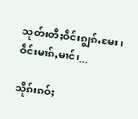သုတ်းတီႈဝဵင်းၵျွၵ်ႉမႄး၊ ဝဵင်းမၢၵ်ႇမၢင်၊...

သိုၵ်းၵဝ်ႈ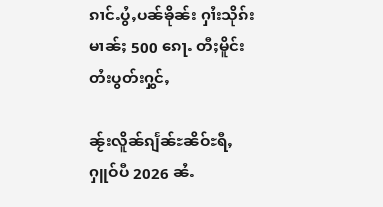ၵၢင်ႉပွႆႇပၼ်ၶိုၼ်း ႁၢႆးသိုၵ်းမၢၼ်ႈ 500 ၵေႃႉ တီႈမိူင်းတႆးပွတ်းႁွင်ႇ

ၼႂ်းလိူၼ်ၵျႅၼ်ႊၼိဝ်ႊရီႇ ႁူဝ်ပီ 2026 ၼႆႉ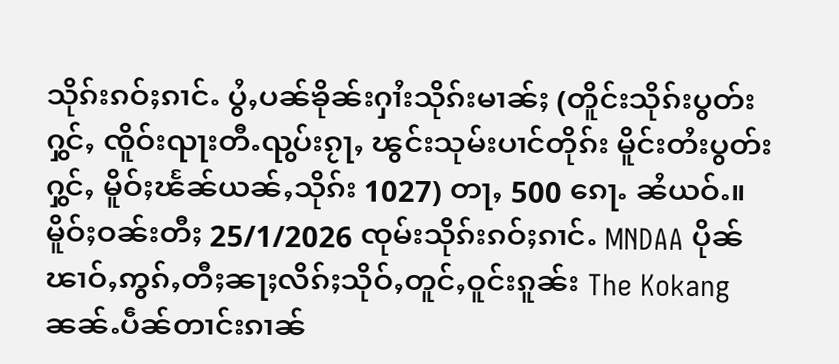သိုၵ်းၵဝ်ႈၵၢင်ႉ ပွႆႇပၼ်ၶိုၼ်းႁၢႆးသိုၵ်းမၢၼ်ႈ (တိူင်းသိုၵ်းပွတ်းႁွင်ႇ ၸိူဝ်းၺႃးတီႉၺွပ်းၵႂႃႇ ၽွင်းသုမ်းပၢင်တိုၵ်း မိူင်းတႆးပွတ်းႁွင်ႇ မိူဝ်ႈၽႅၼ်ယၼ်ႇသိုၵ်း 1027) တႃႇ 500 ၵေႃႉ ၼႆယဝ်ႉ။ မိူဝ်ႈဝၼ်းတီႈ 25/1/2026 ၸုမ်းသိုၵ်းၵဝ်ႈၵၢင်ႉ MNDAA ပိုၼ်ၽၢဝ်ႇဢွၵ်ႇတီႈၼႃႈလိၵ်ႈသိုဝ်ႇတူင်ႇဝူင်းၵူၼ်း The Kokang ၼၼ်ႉပဵၼ်တၢင်းၵၢၼ်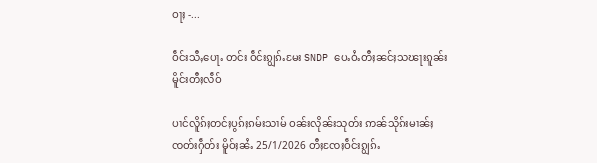ဝႃႈ -...

ဝဵင်းသီႇပေႃႉ တင်း ဝဵင်းၵျွၵ်ႉမႄး SNDP ပေႉဝႆႉတီႈၼင်ႈသၽႃးၵူၼ်းမိူင်းတီႈလဵဝ်

ပၢင်လိူၵ်ႈတင်ႈပွၵ်ႈၵမ်းသၢမ် ဝၼ်းလိုၼ်းသုတ်း ဢၼ်သိုၵ်းမၢၼ်ႈၸတ်းႁဵတ်း မိူဝ်ႈၼႆႉ 25/1/2026 တီႈၸႄႈဝဵင်းၵျွၵ်ႉ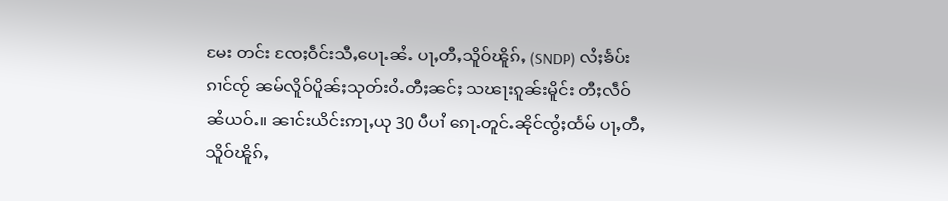မႄး တင်း ၸႄႈဝဵင်းသီႇပေႃႉၼႆႉ ပႃႇတီႇသိူဝ်ၽိူၵ်ႇ (SNDP) လႆႈၶႅပ်းၵၢင်ၸႂ် ၼမ်လိူဝ်ပိူၼ်ႈသုတ်းဝႆႉတီႈၼင်ႈ သၽႃးၵူၼ်းမိူင်း တီႈလဵဝ် ၼႆယဝ်ႉ။ ၼၢင်းယိင်းဢႃႇယု 30 ပီပၢႆ ၵေႃႉတူင်ႉၼိုင်ၸွႆႈထႅမ် ပႃႇတီႇသိူဝ်ၽိူၵ်ႇ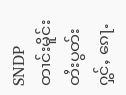SNDP တၢင်းမိူင်းတႆးပွတ်းႁွင်ႇ ၵေႃႉ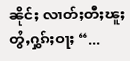ၼိုင်ႈ လၢတ်ႈတီႈၽူႈတွႆႇႁွၵ်ႈဝႃႈ “...